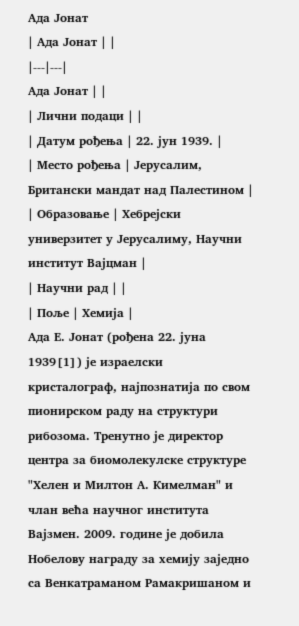Ада Јонат
| Ада Јонат | |
|---|---|
Ада Јонат | |
| Лични подаци | |
| Датум рођења | 22. јун 1939. |
| Место рођења | Јерусалим, Британски мандат над Палестином |
| Образовање | Хебрејски универзитет у Јерусалиму, Научни институт Вајцман |
| Научни рад | |
| Поље | Хемија |
Ада Е. Јонат (рођена 22. јуна 1939[1]) је израелски кристалограф, најпознатија по свом пионирском раду на структури рибозома. Тренутно је директор центра за биомолекулске структуре "Хелен и Милтон А. Кимелман" и члан већа научног института Вајзмен. 2009. године је добила Нобелову награду за хемију заједно са Венкатраманом Рамакришаном и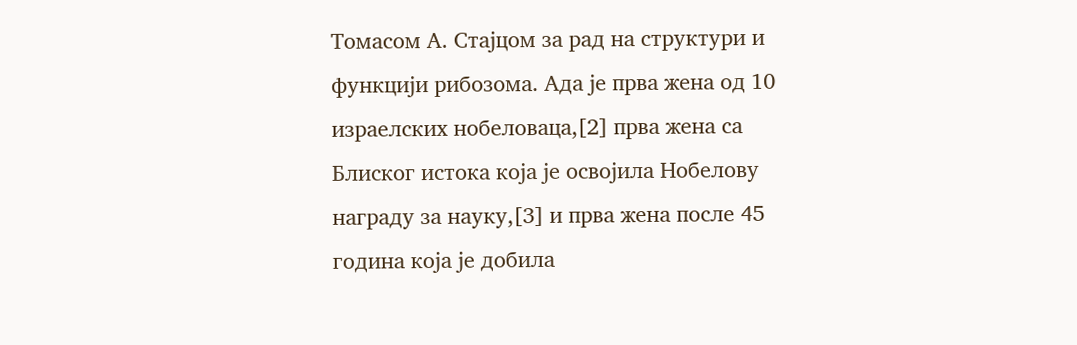Томасом А. Стајцом за рад на структури и функцији рибозома. Ада је прва жена од 10 израелских нобеловаца,[2] прва жена са Блиског истока која је освојила Нобелову награду за науку,[3] и прва жена после 45 година која је добила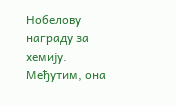Нобелову награду за хемију. Међутим, она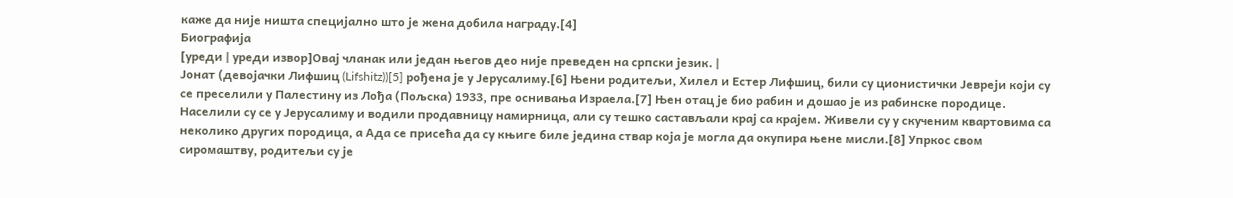каже да није ништа специјално што је жена добила награду.[4]
Биографија
[уреди | уреди извор]Овај чланак или један његов део није преведен на српски језик. |
Јонат (девојачки Лифшиц (Lifshitz))[5] рођена је у Јерусалиму.[6] Њени родитељи, Хилел и Естер Лифшиц, били су ционистички Јевреји који су се преселили у Палестину из Лођа (Пољска) 1933, пре оснивања Израела.[7] Њен отац је био рабин и дошао је из рабинске породице. Населили су се у Јерусалиму и водили продавницу намирница, али су тешко састављали крај са крајем. Живели су у скученим квартовима са неколико других породица, а Ада се присећа да су књиге биле једина ствар која је могла да окупира њене мисли.[8] Упркос свом сиромаштву, родитељи су је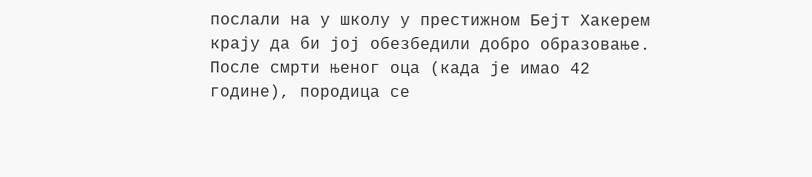послали на у школу у престижном Бејт Хакерем крају да би јој обезбедили добро образовање. После смрти њеног оца (када је имао 42 године), породица се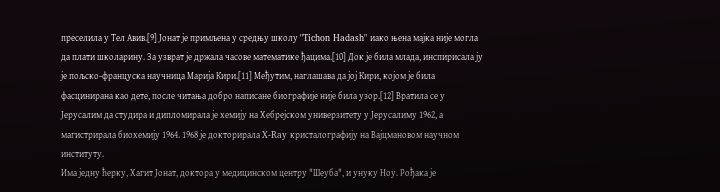преселила у Тел Авив.[9] Јонат је примљена у средњу школу "Tichon Hadash" иако њена мајка није могла да плати школарину. За узврат је држала часове математике ђацима.[10] Док је била млада, инспирисала ју је пољско-француска научница Марија Кири.[11] Међутим, наглашава да јој Кири, којом је била фасцинирана као дете, после читања добро написане биографије није била узор.[12] Вратила се у Јерусалим да студира и дипломирала је хемију на Хебрејском универзитету у Јерусалиму 1962, а магистрирала биохемију 1964. 1968 је докторирала X-Ray кристалографију на Вајцмановом научном институту.
Има једну ћерку, Хагит Јонат, доктора у медицинском центру "Шеуба", и унуку Ноу. Рођака је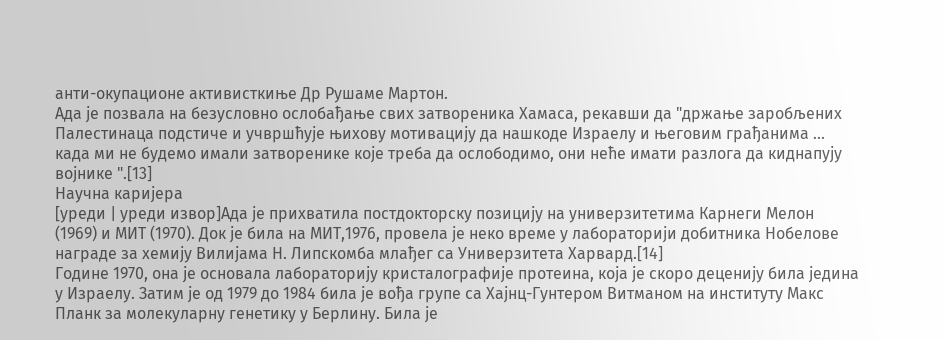анти-окупационе активисткиње Др Рушаме Мартон.
Ада је позвала на безусловно ослобађање свих затвореника Хамаса, рекавши да "држање заробљених Палестинаца подстиче и учвршћује њихову мотивацију да нашкоде Израелу и његовим грађанима ... када ми не будемо имали затворенике које треба да ослободимо, они неће имати разлога да киднапују војнике ".[13]
Научна каријера
[уреди | уреди извор]Ада је прихватила постдокторску позицију на универзитетима Карнеги Мелон (1969) и МИТ (1970). Док је била на МИТ,1976, провела је неко време у лабораторији добитника Нобелове награде за хемију Вилијама Н. Липскомба млађег са Универзитета Харвард.[14]
Године 1970, она је основала лабораторију кристалографије протеина, која је скоро деценију била једина у Израелу. Затим је од 1979 до 1984 била је вођа групе са Хајнц-Гунтером Витманом на институту Макс Планк за молекуларну генетику у Берлину. Била је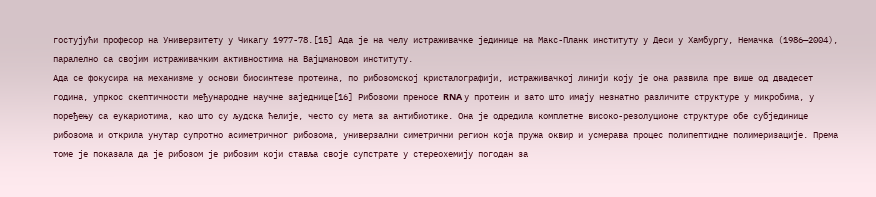гостујући професор на Универзитету у Чикагу 1977-78.[15] Ада је на челу истраживачке јединице на Макс-Планк институту у Деси у Хамбургу, Немачка (1986—2004), паралелно са својим истраживачким активностима на Вајцмановом институту.
Ада се фокусира на механизме у основи биосинтезе протеина, по рибозомској кристалографији, истраживачкој линији коју је она развила пре више од двадесет година, упркос скептичности међународне научне заједнице[16] Рибозоми преносе RNA у протеин и зато што имају незнатно различите структуре у микробима, у поређењу са еукариотима, као што су људска ћелије, често су мета за антибиотике. Она је одредила комплетне високо-резолуционе структуре обе субјединице рибозома и открила унутар супротно асиметричног рибозома, универзални симетрични регион која пружа оквир и усмерава процес полипептидне полимеризације. Према томе је показала да је рибозом је рибозим који ставља своје супстрате у стереохемију погодан за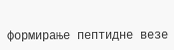формирање пептидне везе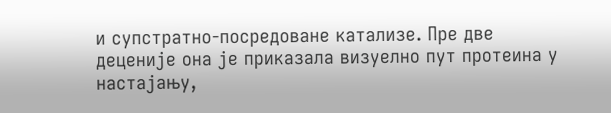и супстратно-посредоване катализе. Пре две деценије она је приказала визуелно пут протеина у настајању,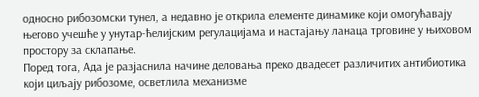односно рибозомски тунел, а недавно је открила елементе динамике који омогућавају његово учешће у унутар-ћелијским регулацијама и настајању ланаца трговине у њиховом простору за склапање.
Поред тога, Ада је разјаснила начине деловања преко двадесет различитих антибиотика који циљају рибозоме, осветлила механизме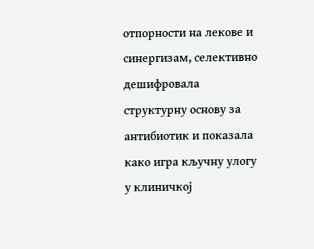отпорности на лекове и синергизам, селективно дешифровала структурну основу за антибиотик и показала како игра кључну улогу у клиничкој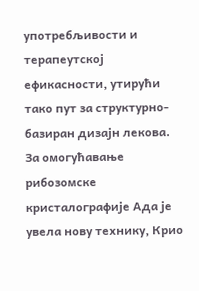употребљивости и терапеутској ефикасности, утирући тако пут за структурно-базиран дизајн лекова.
За омогућавање рибозомске кристалографије Ада је увела нову технику, Крио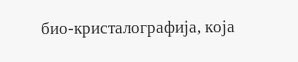био-кристалографија, која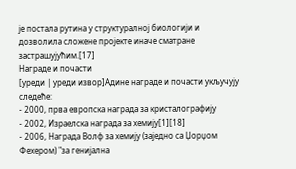је постала рутина у структуралној биологији и дозволила сложене пројекте иначе сматране застрашујућим.[17]
Награде и почасти
[уреди | уреди извор]Адине награде и почасти укључују следеће:
- 2000, прва европска награда за кристалографију
- 2002, Израелска награда за хемију[1][18]
- 2006, Награда Волф за хемију (заједно са Џорџом Фехером) "за генијална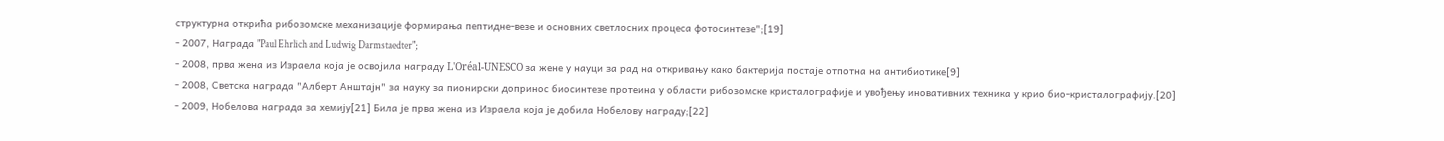структурна открића рибозомске механизације формирања пептидне-везе и основних светлосних процеса фотосинтезе";[19]
- 2007, Награда "Paul Ehrlich and Ludwig Darmstaedter";
- 2008, прва жена из Израела која је освојила награду L'Oréal-UNESCO за жене у науци за рад на откривању како бактерија постаје отпотна на антибиотике[9]
- 2008, Светска награда "Алберт Анштајн" за науку за пионирски допринос биосинтезе протеина у области рибозомске кристалографије и увођењу иновативних техника у крио био-кристалографију.[20]
- 2009, Нобелова награда за хемију[21] Била је прва жена из Израела која је добила Нобелову награду;[22]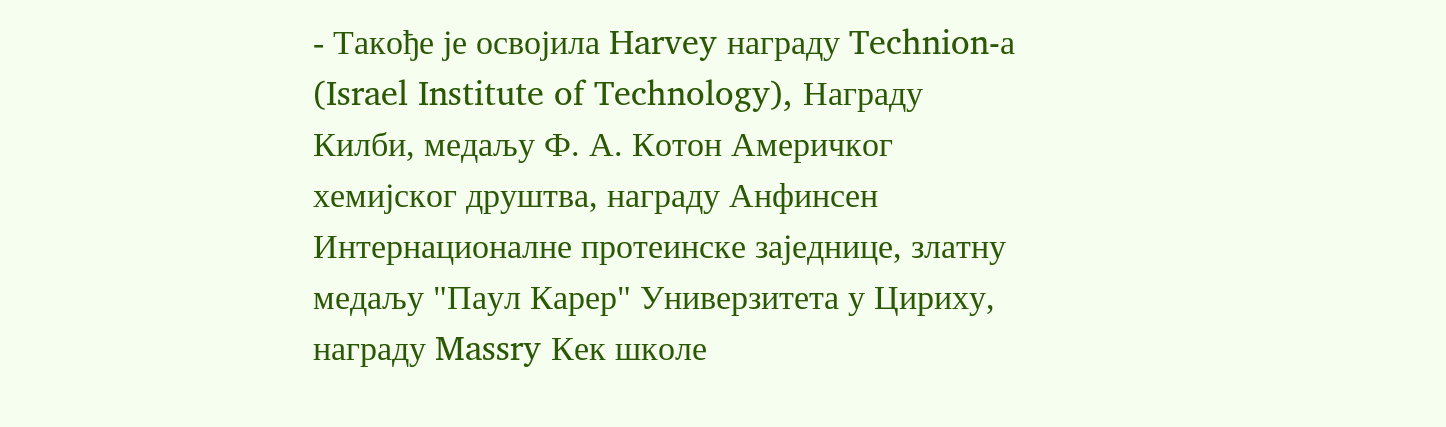- Такође је освојила Harvey награду Technion-а (Israel Institute of Technology), Награду Килби, медаљу Ф. А. Котон Америчког хемијског друштва, награду Анфинсен Интернационалне протеинске заједнице, златну медаљу "Паул Карер" Универзитета у Цириху, награду Massry Кек школе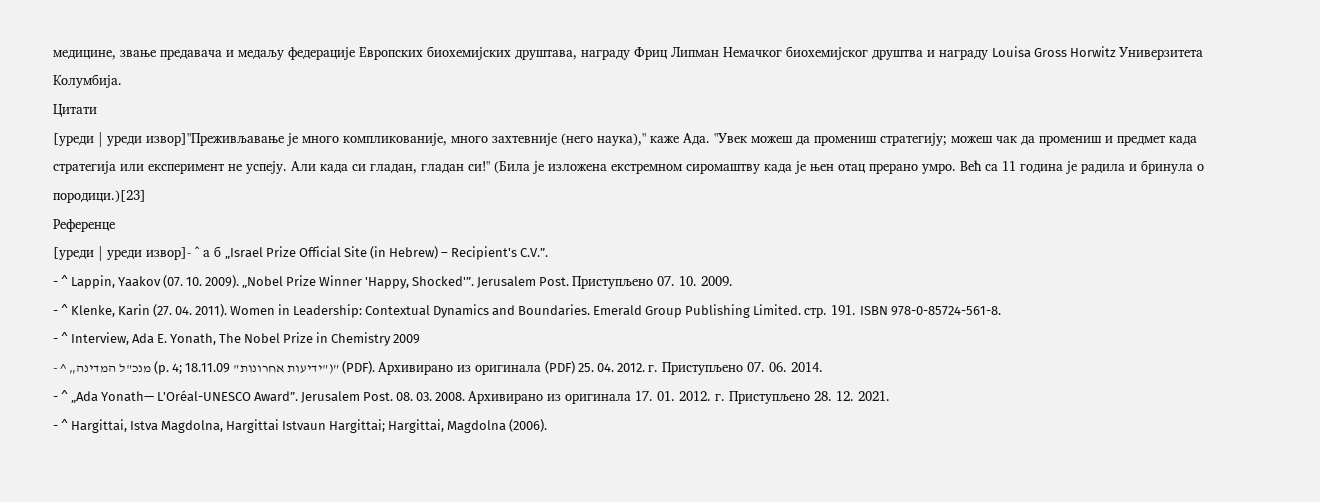медицине, звање предавача и медаљу федерације Европских биохемијских друштава, награду Фриц Липман Немачког биохемијског друштва и награду Louisa Gross Horwitz Универзитета Колумбија.
Цитати
[уреди | уреди извор]"Преживљавање је много компликованије, много захтевније (него наука)," каже Ада. "Увек можеш да промениш стратегију; можеш чак да промениш и предмет када стратегија или експеримент не успеју. Али када си гладан, гладан си!" (Била је изложена екстремном сиромаштву када је њен отац прерано умро. Већ са 11 година је радила и бринула о породици.)[23]
Референце
[уреди | уреди извор]- ^ а б „Israel Prize Official Site (in Hebrew) – Recipient's C.V.”.
- ^ Lappin, Yaakov (07. 10. 2009). „Nobel Prize Winner 'Happy, Shocked'”. Jerusalem Post. Приступљено 07. 10. 2009.
- ^ Klenke, Karin (27. 04. 2011). Women in Leadership: Contextual Dynamics and Boundaries. Emerald Group Publishing Limited. стр. 191. ISBN 978-0-85724-561-8.
- ^ Interview, Ada E. Yonath, The Nobel Prize in Chemistry 2009
- ^ „מנכ"ל המדינה (p. 4; 18.11.09 "ידיעות אחרונות")” (PDF). Архивирано из оригинала (PDF) 25. 04. 2012. г. Приступљено 07. 06. 2014.
- ^ „Ada Yonath— L'Oréal-UNESCO Award”. Jerusalem Post. 08. 03. 2008. Архивирано из оригинала 17. 01. 2012. г. Приступљено 28. 12. 2021.
- ^ Hargittai, Istva Magdolna, Hargittai Istvaun Hargittai; Hargittai, Magdolna (2006).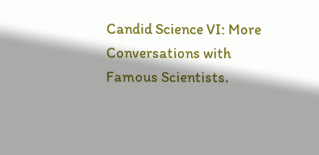Candid Science VI: More Conversations with Famous Scientists.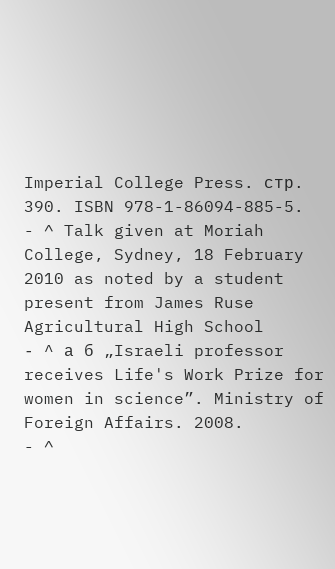Imperial College Press. стр. 390. ISBN 978-1-86094-885-5.
- ^ Talk given at Moriah College, Sydney, 18 February 2010 as noted by a student present from James Ruse Agricultural High School
- ^ а б „Israeli professor receives Life's Work Prize for women in science”. Ministry of Foreign Affairs. 2008.
- ^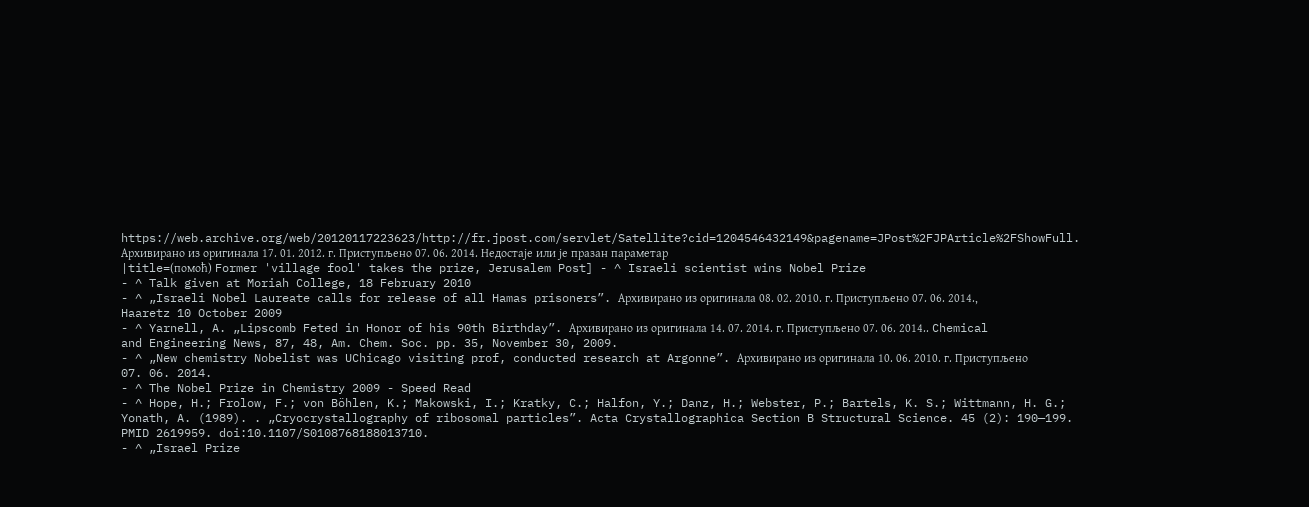https://web.archive.org/web/20120117223623/http://fr.jpost.com/servlet/Satellite?cid=1204546432149&pagename=JPost%2FJPArticle%2FShowFull. Архивирано из оригинала 17. 01. 2012. г. Приступљено 07. 06. 2014. Недостаје или је празан параметар
|title=(помоћ) Former 'village fool' takes the prize, Jerusalem Post] - ^ Israeli scientist wins Nobel Prize
- ^ Talk given at Moriah College, 18 February 2010
- ^ „Israeli Nobel Laureate calls for release of all Hamas prisoners”. Архивирано из оригинала 08. 02. 2010. г. Приступљено 07. 06. 2014., Haaretz 10 October 2009
- ^ Yarnell, A. „Lipscomb Feted in Honor of his 90th Birthday”. Архивирано из оригинала 14. 07. 2014. г. Приступљено 07. 06. 2014.. Chemical and Engineering News, 87, 48, Am. Chem. Soc. pp. 35, November 30, 2009.
- ^ „New chemistry Nobelist was UChicago visiting prof, conducted research at Argonne”. Архивирано из оригинала 10. 06. 2010. г. Приступљено 07. 06. 2014.
- ^ The Nobel Prize in Chemistry 2009 - Speed Read
- ^ Hope, H.; Frolow, F.; von Böhlen, K.; Makowski, I.; Kratky, C.; Halfon, Y.; Danz, H.; Webster, P.; Bartels, K. S.; Wittmann, H. G.; Yonath, A. (1989). . „Cryocrystallography of ribosomal particles”. Acta Crystallographica Section B Structural Science. 45 (2): 190—199. PMID 2619959. doi:10.1107/S0108768188013710.
- ^ „Israel Prize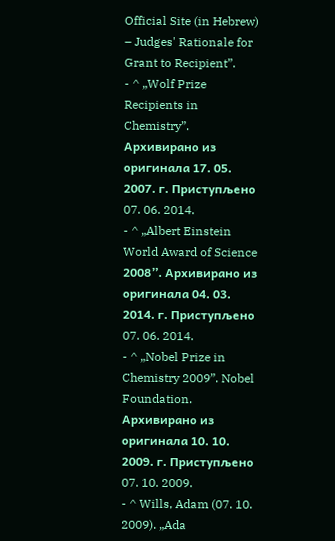Official Site (in Hebrew) – Judges' Rationale for Grant to Recipient”.
- ^ „Wolf Prize Recipients in Chemistry”. Архивирано из оригинала 17. 05. 2007. г. Приступљено 07. 06. 2014.
- ^ „Albert Einstein World Award of Science 2008”. Архивирано из оригинала 04. 03. 2014. г. Приступљено 07. 06. 2014.
- ^ „Nobel Prize in Chemistry 2009”. Nobel Foundation. Архивирано из оригинала 10. 10. 2009. г. Приступљено 07. 10. 2009.
- ^ Wills, Adam (07. 10. 2009). „Ada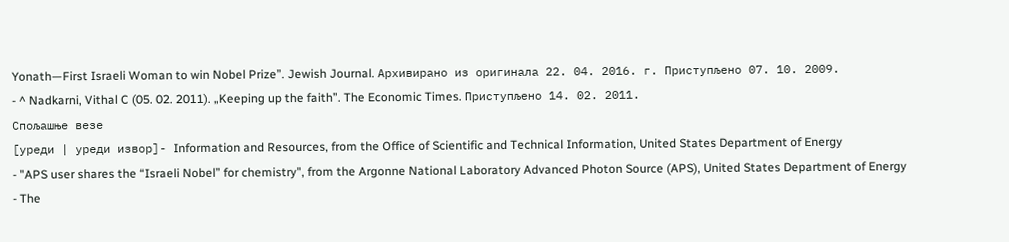Yonath—First Israeli Woman to win Nobel Prize”. Jewish Journal. Архивирано из оригинала 22. 04. 2016. г. Приступљено 07. 10. 2009.
- ^ Nadkarni, Vithal C (05. 02. 2011). „Keeping up the faith”. The Economic Times. Приступљено 14. 02. 2011.
Спољашње везе
[уреди | уреди извор]- Information and Resources, from the Office of Scientific and Technical Information, United States Department of Energy
- "APS user shares the “Israeli Nobel” for chemistry", from the Argonne National Laboratory Advanced Photon Source (APS), United States Department of Energy
- The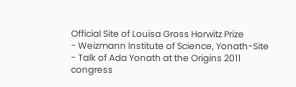Official Site of Louisa Gross Horwitz Prize
- Weizmann Institute of Science, Yonath-Site
- Talk of Ada Yonath at the Origins 2011 congress